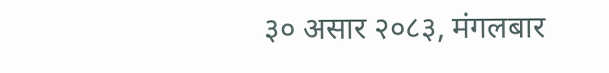३० असार २०८३, मंगलबार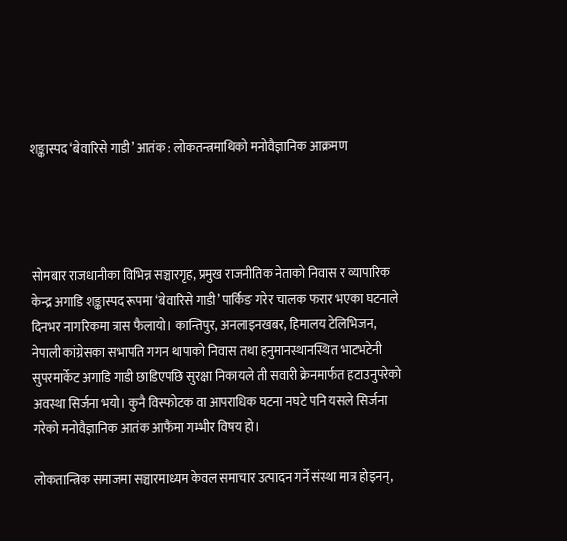शङ्कास्पद ‘बेवारिसे गाडी’ आतंक : लोकतन्त्रमाथिको मनोवैज्ञानिक आक्रमण




सोमबार राजधानीका विभिन्न सञ्चारगृह, प्रमुख राजनीतिक नेताको निवास र व्यापारिक केन्द्र अगाडि शङ्कास्पद रूपमा ‘बेवारिसे गाडी’ पार्किङ गरेर चालक फरार भएका घटनाले दिनभर नागरिकमा त्रास फैलायो। कान्तिपुर, अनलाइनखबर, हिमालय टेलिभिजन, नेपाली कांग्रेसका सभापति गगन थापाको निवास तथा हनुमानस्थानस्थित भाटभटेनी सुपरमार्केट अगाडि गाडी छाडिएपछि सुरक्षा निकायले ती सवारी क्रेनमार्फत हटाउनुपरेको अवस्था सिर्जना भयो। कुनै विस्फोटक वा आपराधिक घटना नघटे पनि यसले सिर्जना गरेको मनोवैज्ञानिक आतंक आफैंमा गम्भीर विषय हो।

लोकतान्त्रिक समाजमा सञ्चारमाध्यम केवल समाचार उत्पादन गर्ने संस्था मात्र होइनन्,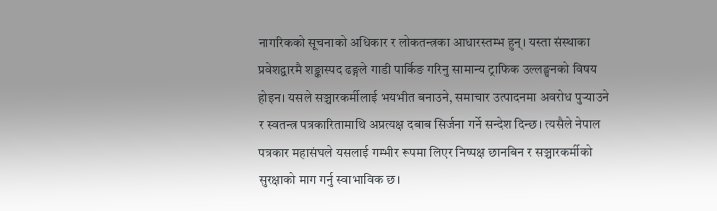नागरिकको सूचनाको अधिकार र लोकतन्त्रका आधारस्तम्भ हुन्। यस्ता संस्थाका प्रवेशद्वारमै शङ्कास्पद ढङ्गले गाडी पार्किङ गरिनु सामान्य ट्राफिक उल्लङ्घनको विषय होइन। यसले सञ्चारकर्मीलाई भयभीत बनाउने, समाचार उत्पादनमा अवरोध पुर्‍याउने र स्वतन्त्र पत्रकारितामाथि अप्रत्यक्ष दबाब सिर्जना गर्ने सन्देश दिन्छ। त्यसैले नेपाल पत्रकार महासंघले यसलाई गम्भीर रूपमा लिएर निष्पक्ष छानबिन र सञ्चारकर्मीको सुरक्षाको माग गर्नु स्वाभाविक छ।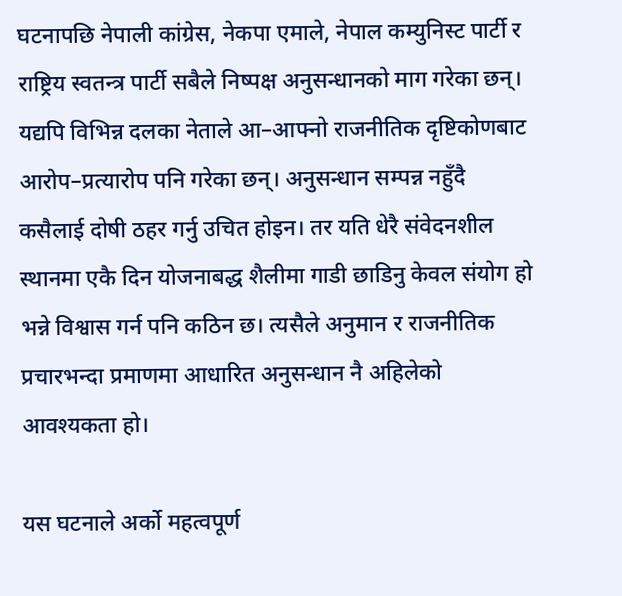घटनापछि नेपाली कांग्रेस, नेकपा एमाले, नेपाल कम्युनिस्ट पार्टी र राष्ट्रिय स्वतन्त्र पार्टी सबैले निष्पक्ष अनुसन्धानको माग गरेका छन्। यद्यपि विभिन्न दलका नेताले आ–आफ्नो राजनीतिक दृष्टिकोणबाट आरोप–प्रत्यारोप पनि गरेका छन्। अनुसन्धान सम्पन्न नहुँदै कसैलाई दोषी ठहर गर्नु उचित होइन। तर यति धेरै संवेदनशील स्थानमा एकै दिन योजनाबद्ध शैलीमा गाडी छाडिनु केवल संयोग हो भन्ने विश्वास गर्न पनि कठिन छ। त्यसैले अनुमान र राजनीतिक प्रचारभन्दा प्रमाणमा आधारित अनुसन्धान नै अहिलेको आवश्यकता हो।

यस घटनाले अर्को महत्वपूर्ण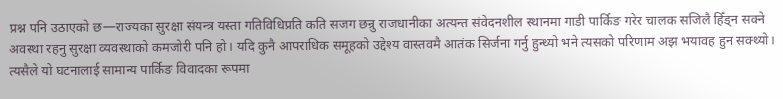प्रश्न पनि उठाएको छ—राज्यका सुरक्षा संयन्त्र यस्ता गतिविधिप्रति कति सजग छन्रु राजधानीका अत्यन्त संवेदनशील स्थानमा गाडी पार्किङ गरेर चालक सजिलै हिँड्न सक्ने अवस्था रहनु सुरक्षा व्यवस्थाको कमजोरी पनि हो। यदि कुनै आपराधिक समूहको उद्देश्य वास्तवमै आतंक सिर्जना गर्नु हुन्थ्यो भने त्यसको परिणाम अझ भयावह हुन सक्थ्यो। त्यसैले यो घटनालाई सामान्य पार्किङ विवादका रूपमा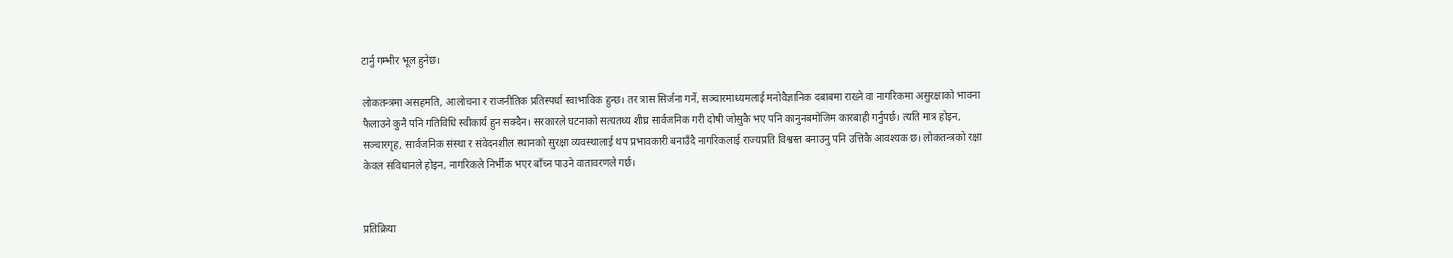टार्नु गम्भीर भूल हुनेछ।

लोकतन्त्रमा असहमति, आलोचना र राजनीतिक प्रतिस्पर्धा स्वाभाविक हुन्छ। तर त्रास सिर्जना गर्ने, सञ्चारमाध्यमलाई मनोवैज्ञानिक दबाबमा राख्ने वा नागरिकमा असुरक्षाको भावना फैलाउने कुनै पनि गतिविधि स्वीकार्य हुन सक्दैन। सरकारले घटनाको सत्यतथ्य शीघ्र सार्वजनिक गरी दोषी जोसुकै भए पनि कानुनबमोजिम कारबाही गर्नुपर्छ। त्यति मात्र होइन, सञ्चारगृह, सार्वजनिक संस्था र संवेदनशील स्थानको सुरक्षा व्यवस्थालाई थप प्रभावकारी बनाउँदै नागरिकलाई राज्यप्रति विश्वस्त बनाउनु पनि उत्तिकै आवश्यक छ। लोकतन्त्रको रक्षा केवल संविधानले होइन, नागरिकले निर्भीक भएर बाँच्न पाउने वातावरणले गर्छ।


प्रतिक्रिया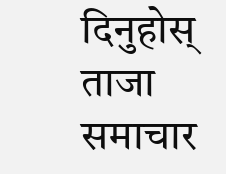दिनुहोस्
ताजा समाचार